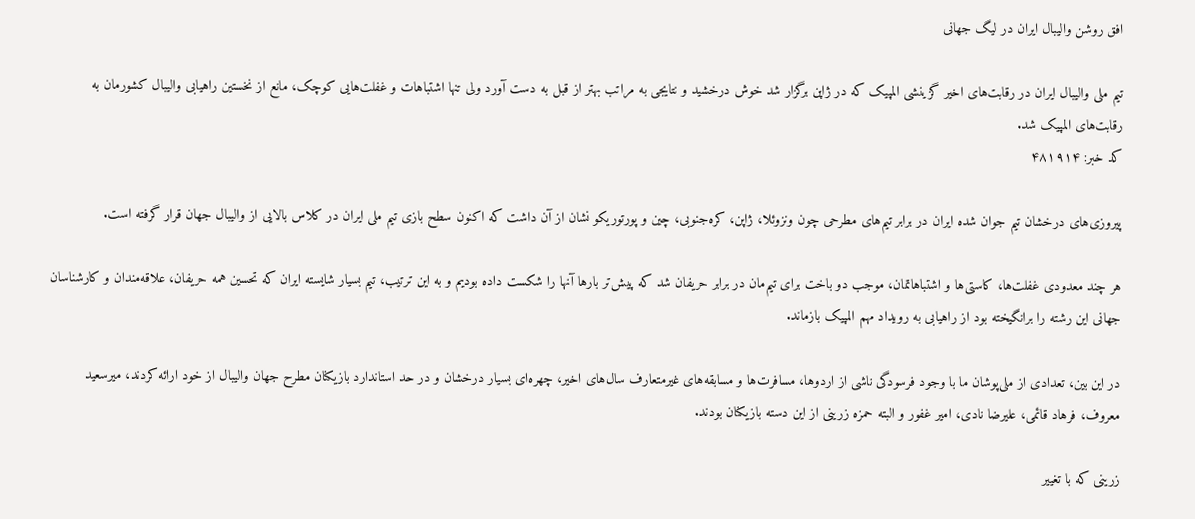افق روشن والیبال ایران در لیگ جهانی

تیم ملی والیبال ایران در رقابت‌های اخیر گزینشی المپیک که در ژاپن برگزار شد خوش درخشید و نتایجی به مراتب بهتر از قبل به دست آورد ولی تنها اشتباهات و غفلت‌هایی کوچک، مانع از نخستین راهیابی والیبال کشورمان به رقابت‌های المپیک شد.
کد خبر: ۴۸۱۹۱۴

پیروزی‌های درخشان تیم جوان شده ایران در برابر تیم‌های مطرحی چون ونزوئلا، ژاپن، کره‌جنوبی، چین و پورتوریکو نشان از آن داشت که اکنون سطح بازی تیم ملی ایران در کلاس بالایی از والیبال جهان قرار گرفته است.

هر چند معدودی غفلت‌ها، کاستی‌ها و اشتباهاتمان، موجب دو باخت برای تیم‌مان در برابر حریفان شد که پیش‌تر بارها آنها را شکست داده بودیم و به این ترتیب، تیم بسیار شایسته ایران که تحسین همه حریفان، علاقه‌مندان و کارشناسان جهانی این رشته را برانگیخته بود از راهیابی به رویداد مهم المپیک بازماند.

در این بین، تعدادی از ملی‌پوشان ما با وجود فرسودگی ناشی از اردوها، مسافرت‌ها و مسابقه‌های غیرمتعارف سال‌های اخیر، چهره‌‌ای بسیار درخشان و در حد استاندارد بازیکنان مطرح جهان والیبال از خود ارائه کردند، میرسعید معروف، فرهاد قائمی، علیرضا نادی، امیر غفور و البته حمزه زرینی از این دسته بازیکنان بودند.

زرینی که با تغییر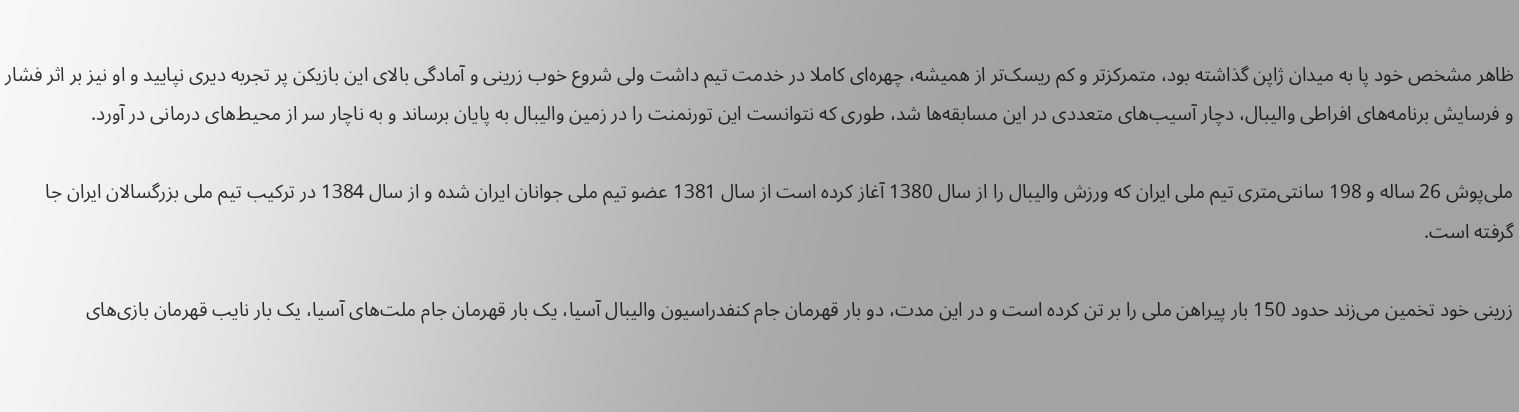ظاهر مشخص خود پا به میدان ژاپن گذاشته بود، متمرکز‌تر و کم ریسک‌تر از همیشه، چهره‌ای کاملا در خدمت تیم داشت ولی شروع خوب زرینی و آمادگی بالای این بازیکن پر تجربه دیری نپایید و او نیز بر اثر فشار و فرسایش برنامه‌های افراطی والیبال، دچار آسیب‌های متعددی در این مسابقه‌ها شد، طوری که نتوانست این تورنمنت را در زمین والیبال به پایان برساند و به ناچار سر از محیط‌های درمانی در آورد.

ملی‌پوش 26 ساله و 198 سانتی‌متری تیم ملی ایران که ورزش والیبال را از سال 1380 آغاز کرده است از سال 1381 عضو تیم ملی جوانان ایران شده و از سال 1384 در ترکیب تیم ملی بزرگسالان ایران جا گرفته است.

زرینی خود تخمین می‌زند حدود 150 بار پیراهن ملی را بر تن کرده است و در این مدت، دو بار قهرمان جام کنفدراسیون والیبال آسیا، یک بار قهرمان جام ملت‌های آسیا، یک بار نایب قهرمان بازی‌های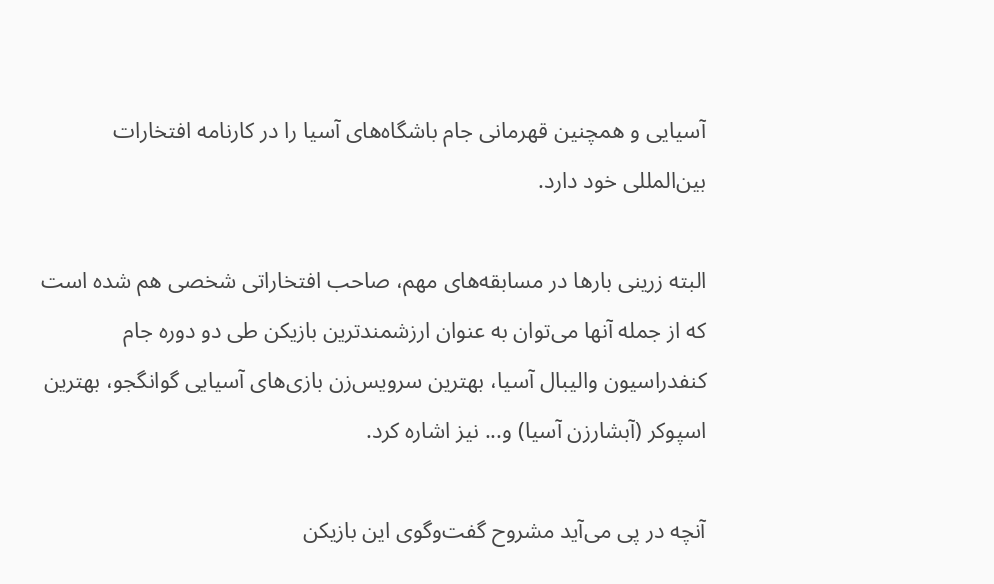آسیایی و همچنین قهرمانی‌ جام باشگاه‌های آسیا را در کارنامه افتخارات بین‌المللی خود دارد.

البته زرینی بارها در مسابقه‌های مهم، صاحب افتخاراتی شخصی هم شده است که از جمله‌ آنها می‌توان به عنوان ارزشمندترین بازیکن طی دو دوره جام کنفدراسیون والیبال آسیا، بهترین سرویس‌زن بازی‌های آسیایی گوانگجو، بهترین اسپوکر (آبشارزن آسیا) و... نیز اشاره کرد.

آنچه در پی می‌آید مشروح گفت‌وگوی این بازیکن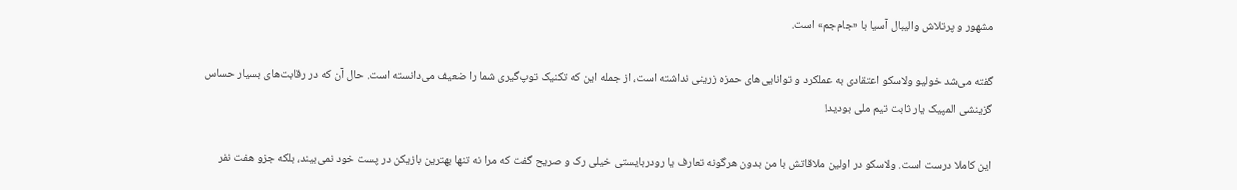مشهور و پرتلاش والیبال آسیا با «جام‌جم» است.

گفته می‌شد خولیو ولاسکو اعتقادی به عملکرد و توانایی‌های حمزه زرینی نداشته است، از جمله این که تکنیک توپ‌گیری شما را ضعیف می‌دانسته است. حال آن که در رقابت‌های بسیار حساس گزینشی المپیک یار ثابت تیم ملی بودید!

این کاملا درست است. ولاسکو در اولین ملاقاتش با من بدون هرگونه تعارف یا رودربایستی خیلی رک و صریح گفت که مرا نه تنها بهترین بازیکن در پست خود نمی‌بیند، بلکه جزو هفت نفر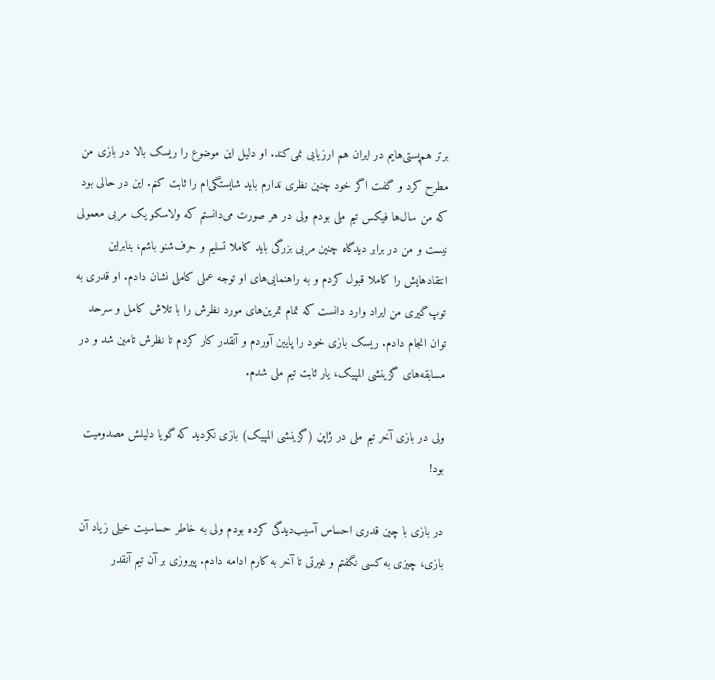برتر هم‌پستی‌هایم در ایران هم ارزیابی نمی‌کند. او دلیل این موضوع را ریسک بالا در بازی من مطرح کرد و گفت اگر خود چنین نظری ندارم باید شایستگی‌ام را ثابت کنم. این در حالی بود که من سال‌ها فیکس تیم ملی بودم ولی در هر صورت می‌دانستم که ولاسکو یک مربی معمولی نیست و من در برابر دیدگاه چنین مربی بزرگی باید کاملا تسلیم و حرف‌شنو باشم، بنابراین انتقادهایش را کاملا قبول کردم و به راهنمایی‌های او توجه عملی کاملی نشان دادم. او قدری به توپ‌گیری من ایراد وارد دانست که تمام تمرین‌های مورد نظرش را با تلاش کامل و سرحد توان انجام دادم. ریسک بازی خود را پایین آوردم و آنقدر کار کردم تا نظرش تامین شد و در مسابقه‌های گزینشی المپیک، یار ثابت تیم ملی شدم.

ولی در بازی آخر تیم ملی در ژاپن (گزینشی المپیک) بازی نکردید که گویا دلیلش مصدومیت بود!

در بازی با چین قدری احساس آسیب‌دیدگی کرده بودم ولی به خاطر حساسیت خیلی زیاد آن بازی، چیزی به کسی نگفتم و غیرتی تا آخر به کارم ادامه دادم. پیروزی بر آن تیم آنقدر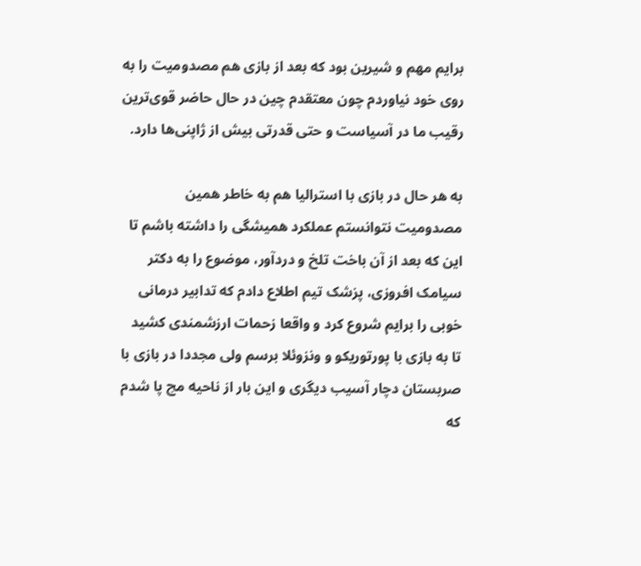برایم مهم و شیرین بود که بعد از بازی هم مصدومیت را به روی خود نیاوردم چون معتقدم چین در حال حاضر قوی‌ترین رقیب ما در آسیاست و حتی قدرتی بیش از ژاپنی‌ها دارد.

به هر حال در بازی با استرالیا هم به خاطر همین مصدومیت نتوانستم عملکرد همیشگی را داشته باشم تا این که بعد از آن باخت تلخ و دردآور، موضوع را به دکتر سیامک افروزی، پزشک تیم اطلاع دادم که تدابیر درمانی خوبی را برایم شروع کرد و واقعا زحمات ارزشمندی کشید تا به بازی با پورتوریکو و ونزوئلا برسم ولی مجددا در بازی با صربستان دچار آسیب دیگری و این بار از ناحیه مچ پا شدم که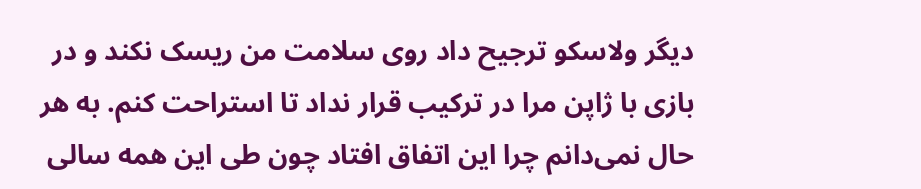دیگر ولاسکو ترجیح داد روی سلامت من ریسک نکند و در بازی با ژاپن مرا در ترکیب قرار نداد تا استراحت کنم. به هر حال نمی‌دانم چرا این اتفاق افتاد چون طی این همه سالی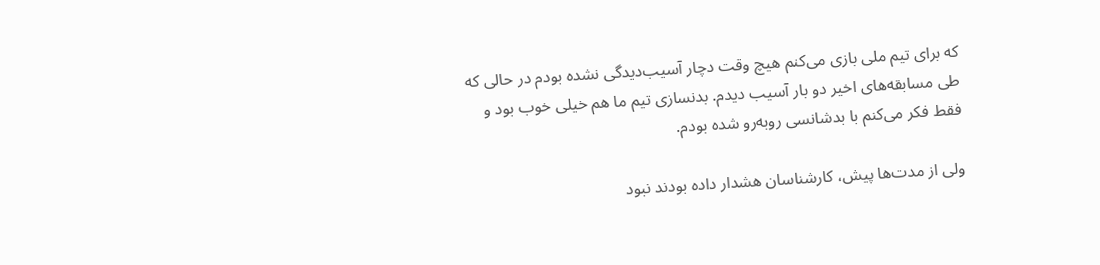که برای تیم ملی بازی می‌کنم هیچ وقت دچار آسیب‌دیدگی نشده بودم در حالی که طی مسابقه‌های اخیر دو بار آسیب دیدم. بدنسازی تیم ما هم خیلی خوب بود و فقط فکر می‌کنم با بدشانسی روبه‌رو شده بودم.

ولی از مدت‌ها پیش، کارشناسان هشدار داده بودند نبود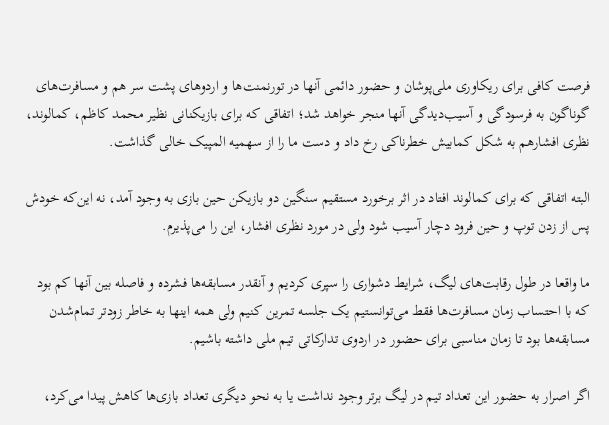فرصت کافی برای ریکاوری ملی‌پوشان و حضور دائمی آنها در تورنمنت‌ها و اردوهای پشت سر هم و مسافرت‌های گوناگون به فرسودگی و آسیب‌دیدگی آنها منجر خواهد شد؛ اتفاقی که برای بازیکنانی نظیر محمد کاظم، کمالوند، نظری افشارهم به شکل کمابیش خطرناکی رخ داد و دست ما را از سهمیه المپیک خالی گذاشت.

البته اتفاقی که برای کمالوند افتاد در اثر برخورد مستقیم سنگین دو بازیکن حین بازی به وجود آمد، نه این‌که خودش پس از زدن توپ و حین فرود دچار آسیب شود ولی در مورد نظری افشار، این را می‌پذیرم.

ما واقعا در طول رقابت‌های لیگ، شرایط دشواری را سپری کردیم و آنقدر مسابقه‌ها فشرده و فاصله بین آنها کم بود که با احتساب زمان مسافرت‌ها فقط می‌توانستیم یک جلسه تمرین کنیم ولی همه اینها به خاطر زودتر تمام‌شدن مسابقه‌ها بود تا زمان مناسبی برای حضور در اردوی تدارکاتی تیم ملی داشته باشیم.

اگر اصرار به حضور این تعداد تیم در لیگ برتر وجود نداشت یا به نحو دیگری تعداد بازی‌ها کاهش پیدا می‌کرد،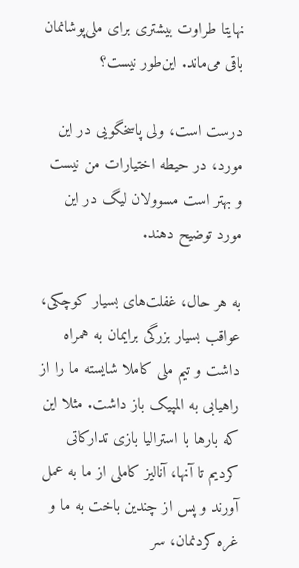نهایتا طراوت بیشتری برای ملی‌پوشانمان باقی می‌ماند. این‌طور نیست؟

درست است، ولی پاسخگویی در این مورد، در حیطه اختیارات من نیست و بهتر است مسوولان لیگ در این مورد توضیح دهند.

به هر حال، غفلت‌های بسیار کوچکی، عواقب بسیار بزرگی برایمان به همراه داشت و تیم ملی کاملا شایسته ما را از راهیابی به المپیک باز داشت. مثلا این که بارها با استرالیا بازی تدارکاتی کردیم تا آنها، آنالیز کاملی از ما به عمل آورند و پس از چندین باخت به ما و غره کردنمان، سر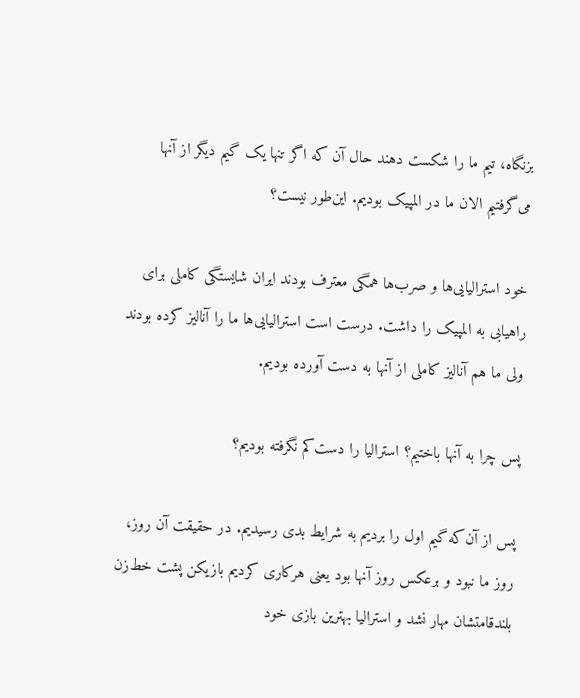بزنگاه، تیم ما را شکست دهند حال آن که اگر تنها یک گیم دیگر از آنها می‌گرفتیم الان ما در المپیک بودیم. این‌طور نیست؟

خود استرالیایی‌ها و صرب‌ها همگی معترف بودند ایران شایستگی کاملی برای راهیابی به المپیک را داشت. درست است استرالیایی‌ها ما را آنالیز کرده بودند ولی ما هم آنالیز کاملی از آنها به دست آورده بودیم.

پس چرا به آنها باختیم؟ استرالیا را دست‌کم نگرفته بودیم؟

پس از آن‌که گیم اول را بردیم به شرایط بدی رسیدیم. در حقیقت آن روز، روز ما نبود و برعکس روز آنها بود یعنی هرکاری کردیم بازیکن پشت خط‌زن بلندقامتشان مهار نشد و استرالیا بهترین بازی خود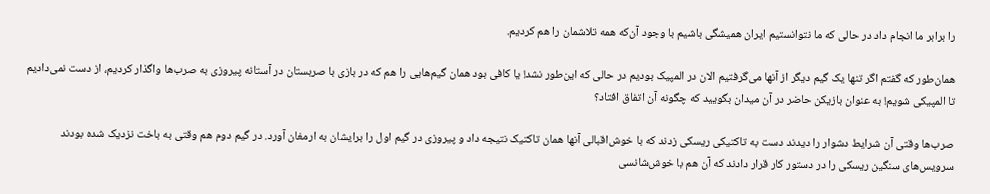را برابر ما انجام داد در حالی که ما نتوانستیم ایران همیشگی باشیم با وجود آن‌که همه تلاشمان را هم کردیم.

همان‌طور که گفتم اگر تنها یک گیم دیگر از آنها می‌گرفتیم الان در المپیک بودیم در حالی که این‌طور نشد! یا کافی بود همان گیم‌هایی را هم که در بازی با صربستان در آستانه پیروزی به صرب‌ها واگذار کردیم، از دست نمی‌دادیم تا المپیکی شویم! به عنوان بازیکن حاضر در آن میدان بگویید که چگونه آن اتفاق افتاد؟

صرب‌ها وقتی آن شرایط دشوار را دیدند دست به تاکتیکی ریسکی زدند که با خوش‌اقبالی آنها همان تاکتیک نتیجه داد و پیروزی در گیم اول را برایشان به ارمغان آورد. در گیم دوم هم وقتی به باخت نزدیک شده بودند سرویس‌های سنگین ریسکی را در دستور کار قرار دادند که آن هم با خوش‌شانسی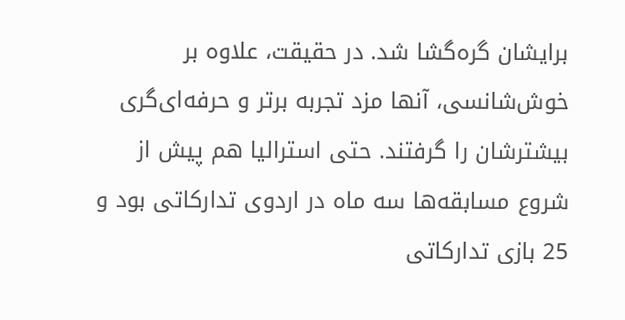برایشان گره‌گشا شد. در حقیقت، علاوه بر خوش‌شانسی، آنها مزد تجربه برتر و حرفه‌ای‌گری بیشترشان را گرفتند. حتی استرالیا هم پیش از شروع مسابقه‌ها سه ماه در اردوی تدارکاتی بود و 25 بازی تدارکاتی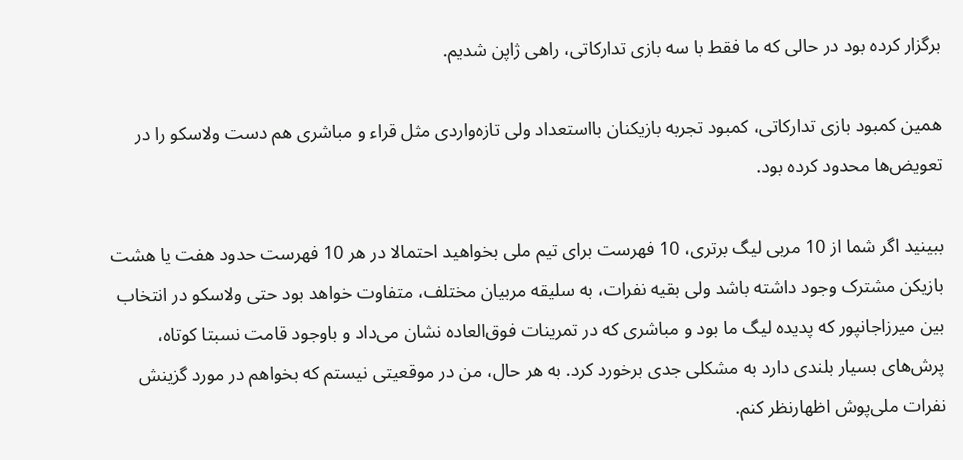برگزار کرده بود در حالی که ما فقط با سه بازی تدارکاتی، راهی ژاپن شدیم.

همین کمبود بازی تدارکاتی، کمبود تجربه بازیکنان بااستعداد ولی تازه‌واردی مثل قراء و مباشری هم دست ولاسکو را در تعویض‌ها محدود کرده بود.

ببینید اگر شما از 10 مربی لیگ برتری، 10 فهرست برای تیم ملی بخواهید احتمالا در هر 10 فهرست حدود هفت یا هشت بازیکن مشترک وجود داشته باشد ولی بقیه نفرات، به سلیقه مربیان مختلف، متفاوت خواهد بود حتی ولاسکو در انتخاب بین میرزاجانپور که پدیده لیگ ما بود و مباشری که در تمرینات فوق‌العاده نشان می‌داد و باوجود قامت نسبتا کوتاه، پرش‌های بسیار بلندی دارد به مشکلی جدی برخورد کرد. به هر حال، من در موقعیتی نیستم که بخواهم در مورد گزینش نفرات ملی‌پوش اظهارنظر کنم.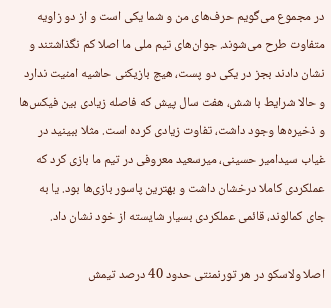در مجموع می‌گویم حرف‌های من و شما یکی است و از دو زاویه متفاوت طرح می‌شوند. جوان‌های تیم ملی ما اصلا کم نگذاشتند و نشان دادند بجز در یکی دو پست، هیچ بازیکنی حاشیه امنیت ندارد و حالا شرایط با شش، هفت سال پیش که فاصله زیادی بین فیکس‌ها و ذخیره‌ها وجود داشت، تفاوت زیادی کرده است. مثلا ببینید در غیاب سیدامیر حسینی، میرسعید معروفی در تیم ما بازی کرد که عملکردی کاملا درخشان داشت و بهترین پاسور بازی‌ها بود. یا به جای کمالوند، قائمی عملکردی بسیار شایسته از خود نشان داد.

اصلا ولاسکو در هر تورنمنتی حدود 40 درصد تیمش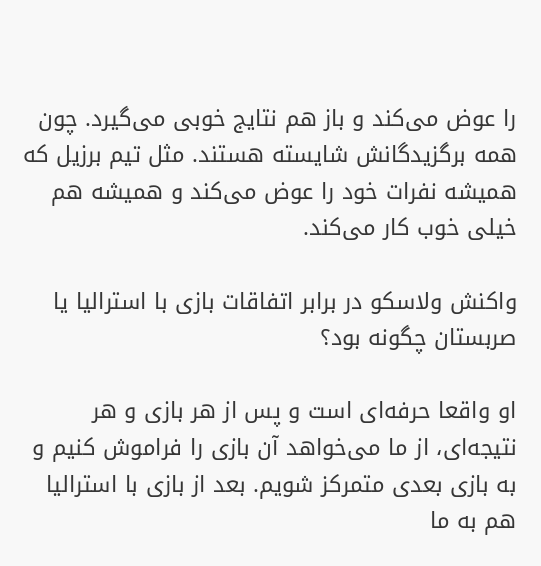را عوض می‌کند و باز هم نتایج خوبی می‌گیرد. چون همه برگزیدگانش شایسته هستند. مثل تیم برزیل که همیشه نفرات خود را عوض می‌کند و همیشه هم خیلی خوب کار می‌کند.

واکنش ولاسکو در برابر اتفاقات بازی با استرالیا یا صربستان چگونه بود؟

او واقعا حرفه‌ای است و پس از هر بازی و هر نتیجه‌ای، از ما می‌خواهد آن بازی را فراموش کنیم و به بازی بعدی متمرکز شویم. بعد از بازی با استرالیا هم به ما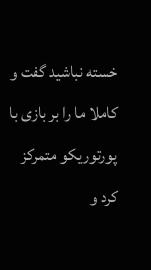خسته‌ نباشید گفت و کاملا ما را بر بازی با پورتوریکو متمرکز کرد و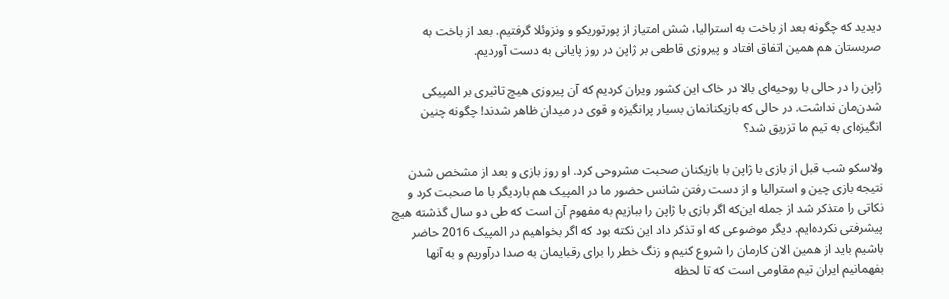دیدید که چگونه بعد از باخت به استرالیا، شش امتیاز از پورتوریکو و ونزوئلا گرفتیم. بعد از باخت به صربستان هم همین اتفاق افتاد و پیروزی قاطعی بر ژاپن در روز پایانی به دست آوردیم.

ژاپن را در حالی با روحیه‌ای بالا در خاک این کشور ویران کردیم که آن پیروزی هیچ تاثیری بر المپیکی شدن‌مان نداشت. در حالی که بازیکنانمان بسیار پرانگیزه و قوی در میدان ظاهر شدند! چگونه چنین انگیزه‌ای به تیم ما تزریق شد؟

ولاسکو شب قبل از بازی با ژاپن با بازیکنان‌ صحبت مشروحی کرد. او روز بازی و بعد از مشخص شدن نتیجه بازی چین و استرالیا و از دست رفتن شانس حضور ما در المپیک هم باردیگر با ما صحبت کرد و نکاتی را متذکر شد از جمله این‌که اگر بازی با ژاپن را ببازیم به مفهوم آن است که طی دو سال گذشته هیچ پیشرفتی نکرده‌ایم. دیگر موضوعی که او تذکر داد این نکته بود که اگر بخواهیم در المپیک 2016 حاضر باشیم باید از همین الان کارمان را شروع کنیم و زنگ خطر را برای رقبایمان به صدا درآوریم و به آنها بفهمانیم ایران تیم مقاومی است که تا لحظه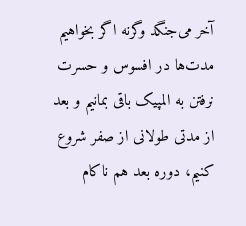آخر می‌جنگد وگرنه اگر بخواهیم مدت‌ها در افسوس و حسرت نرفتن به المپیک باقی بمانیم و بعد از مدتی طولانی از صفر شروع کنیم، دوره بعد هم ناکام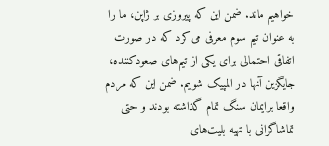خواهیم ماند. ضمن این که پیروزی بر ژاپن، ما را به عنوان تیم سوم معرفی می‌کرد که در صورت اتفاقی احتمالی برای یکی از تیم‌های صعودکننده، جایگزین آنها در المپیک شویم. ضمن این که مردم واقعا برایمان سنگ تمام گذاشته بودند و حتی تماشاگرانی با تهیه بلیت‌های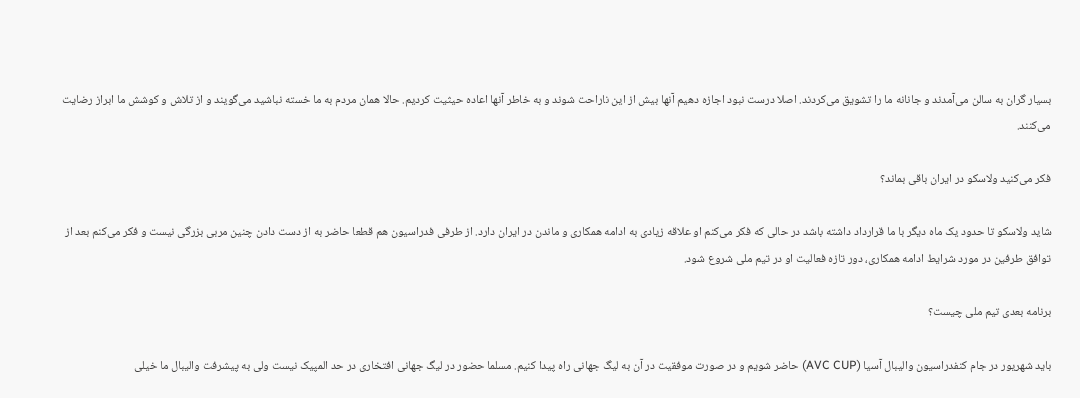بسیار گران به سالن می‌آمدند و جانانه ما را تشویق می‌کردند. اصلا درست نبود اجازه دهیم آنها بیش از این ناراحت شوند و به خاطر آنها اعاده حیثیت کردیم. حالا همان مردم به ما خسته نباشید می‌گویند و از تلاش و کوشش ما ابراز رضایت می‌کنند.

فکر می‌کنید ولاسکو در ایران باقی بماند؟

شاید ولاسکو تا حدود یک ماه دیگر با ما قرارداد داشته باشد در حالی که فکر می‌کنم او علاقه زیادی به ادامه همکاری و ماندن در ایران دارد. از طرفی فدراسیون هم قطعا حاضر به از دست دادن چنین مربی بزرگی نیست و فکر می‌کنم بعد از توافق طرفین در مورد شرایط ادامه همکاری، دور تازه فعالیت او در تیم ملی شروع شود.

برنامه بعدی تیم ملی چیست؟

باید شهریور در جام کنفدراسیون والیبال آسیا (AVC CUP) حاضر شویم و در صورت موفقیت در آن به لیگ جهانی راه پیدا کنیم. مسلما حضور در لیگ جهانی افتخاری در حد المپیک نیست ولی به پیشرفت والیبال ما خیلی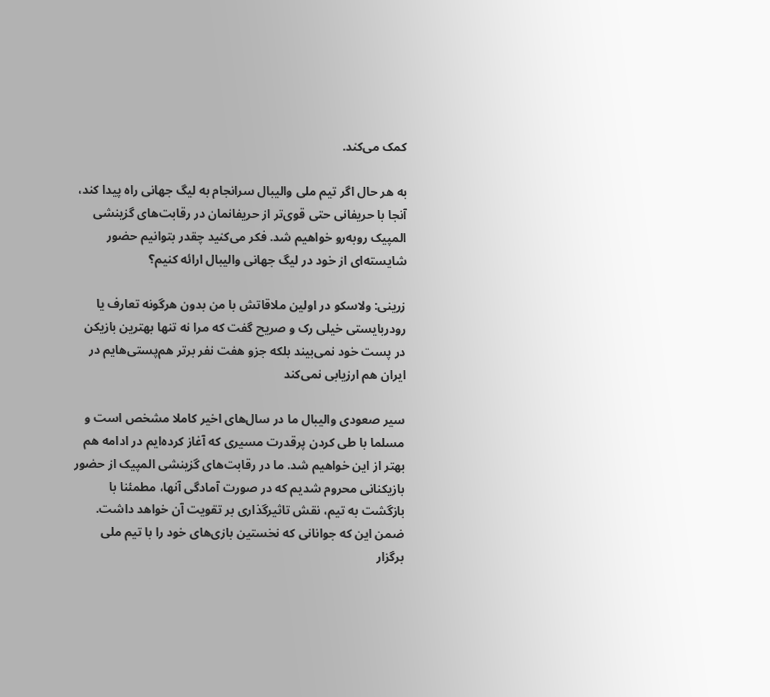کمک می‌کند.

به هر حال اگر تیم ملی والیبال سرانجام به لیگ جهانی راه پیدا کند، آنجا با حریفانی حتی قوی‌تر از حریفانمان در رقابت‌های گزینشی المپیک روبه‌رو خواهیم شد. فکر می‌کنید چقدر بتوانیم حضور شایسته‌ای از خود در لیگ جهانی والیبال ارائه کنیم؟

زرینی: ولاسکو در اولین ملاقاتش با من بدون هرگونه تعارف یا رودربایستی خیلی رک و صریح گفت که مرا نه تنها بهترین بازیکن در پست خود نمی‌بیند بلکه جزو هفت نفر برتر هم‌پستی‌هایم در ایران هم ارزیابی نمی‌کند

سیر صعودی والیبال ما در سال‌های اخیر کاملا مشخص است و مسلما با طی کردن پرقدرت مسیری که آغاز کرده‌ایم در ادامه هم بهتر از این خواهیم شد. ما در رقابت‌های گزینشی المپیک از حضور بازیکنانی محروم شدیم که در صورت آمادگی آنها، مطمئنا با بازگشت به تیم، نقش تاثیرگذاری بر تقویت آن خواهد داشت. ضمن این که جوانانی که نخستین بازی‌های خود را با تیم ملی برگزار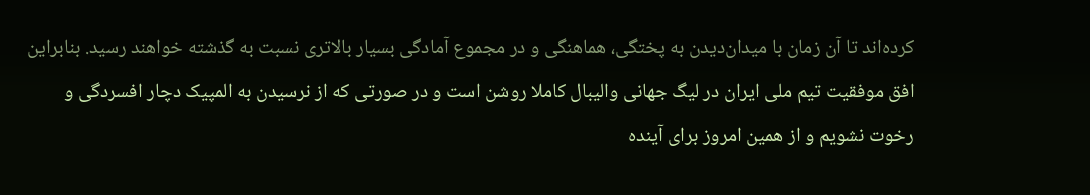کرده‌اند تا آن زمان با میدان‌دیدن به پختگی، هماهنگی و در مجموع آمادگی بسیار بالاتری نسبت به گذشته خواهند رسید. بنابراین افق موفقیت تیم ملی ایران در لیگ جهانی والیبال کاملا روشن است و در صورتی که از نرسیدن به المپیک دچار افسردگی و رخوت نشویم و از همین امروز برای آینده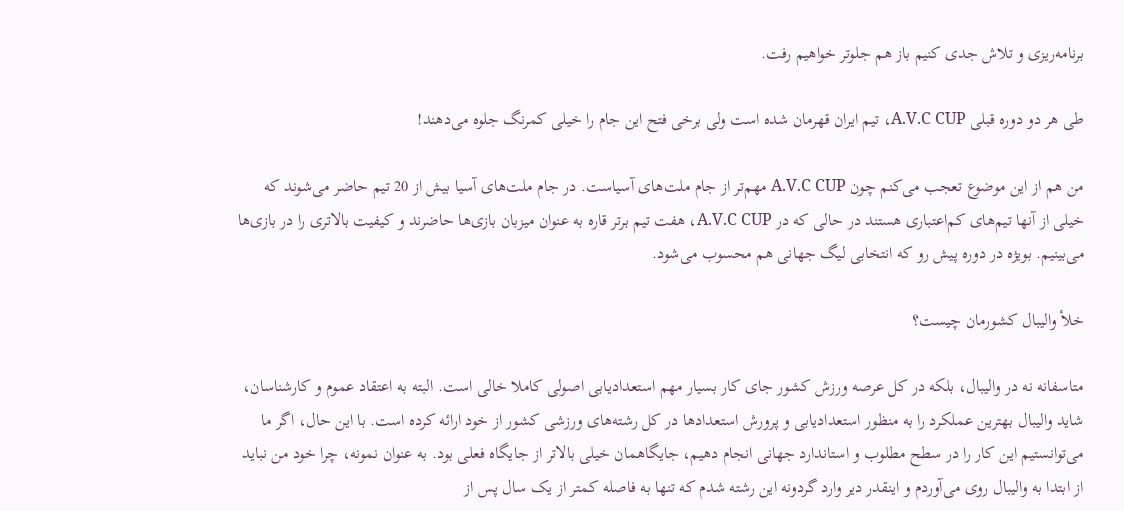برنامه‌ریزی و تلاش جدی کنیم باز هم جلوتر خواهیم رفت.

طی هر دو دوره قبلی A.V.C CUP، تیم ایران قهرمان شده است ولی برخی فتح این جام را خیلی کمرنگ جلوه می‌دهند!

من هم از این موضوع تعجب می‌کنم چون A.V.C CUP مهم‌تر از جام ملت‌های آسیاست. در جام ملت‌های آسیا بیش از 20 تیم حاضر می‌شوند که خیلی از آنها تیم‌های کم‌اعتباری هستند در حالی که در A.V.C CUP، هفت تیم برتر قاره به عنوان میزبان بازی‌ها حاضرند و کیفیت بالاتری را در بازی‌ها می‌بینیم. بویژه در دوره پیش رو که انتخابی لیگ جهانی هم محسوب می‌شود.

خلأ والیبال کشورمان چیست؟

متاسفانه نه در والیبال، بلکه در کل عرصه ورزش کشور جای کار بسیار مهم استعدادیابی اصولی کاملا خالی است. البته به اعتقاد عموم و کارشناسان، شاید والیبال بهترین عملکرد را به منظور استعدادیابی و پرورش استعدادها در کل رشته‌های ورزشی کشور از خود ارائه کرده است. با این حال، اگر ما می‌توانستیم این کار را در سطح مطلوب و استاندارد جهانی انجام دهیم، جایگاهمان خیلی بالاتر از جایگاه فعلی بود. به عنوان نمونه، چرا خود من نباید از ابتدا به والیبال روی می‌آوردم و اینقدر دیر وارد گردونه این رشته شدم که تنها به فاصله کمتر از یک سال پس از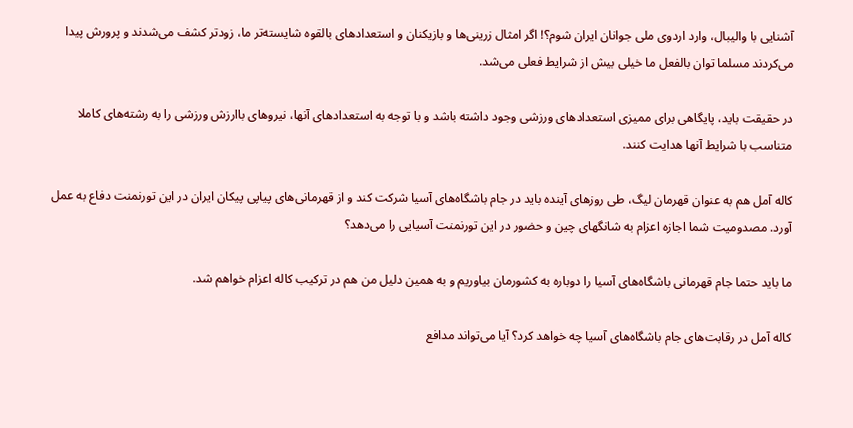آشنایی با والیبال، وارد اردوی ملی جوانان ایران شوم؟! اگر امثال زرینی‌ها و بازیکنان و استعدادهای بالقوه شایسته‌تر ما، زودتر کشف می‌شدند و پرورش پیدا می‌کردند مسلما توان بالفعل ما خیلی بیش از شرایط فعلی می‌شد.

در حقیقت باید، پایگاهی برای ممیزی استعدادهای ورزشی وجود داشته باشد و با توجه به استعدادهای آنها، نیروهای باارزش ورزشی را به رشته‌های کاملا متناسب با شرایط آنها هدایت کنند.

کاله آمل هم به عنوان قهرمان لیگ، طی روزهای آینده باید در جام باشگاه‌های آسیا شرکت کند و از قهرمانی‌های پیاپی پیکان ایران در این تورنمنت دفاع به عمل آورد. مصدومیت شما اجازه اعزام به شانگهای چین و حضور در این تورنمنت آسیایی را می‌دهد؟

ما باید حتما جام قهرمانی باشگاه‌های آسیا را دوباره به کشورمان بیاوریم و به همین دلیل من هم در ترکیب کاله اعزام خواهم شد.

کاله آمل در رقابت‌های جام باشگاه‌های آسیا چه خواهد کرد؟ آیا می‌تواند مدافع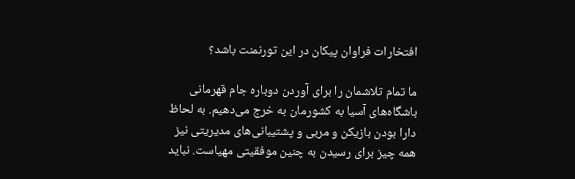افتخارات فراوان پیکان در این تورنمنت باشد؟

ما تمام تلاشمان را برای آوردن دوباره جام قهرمانی باشگاه‌های آسیا به کشورمان به خرج می‌دهیم. به لحاظ دارا بودن بازیکن و مربی و پشتیبانی‌های مدیریتی نیز همه چیز برای رسیدن به چنین موفقیتی مهیاست. نباید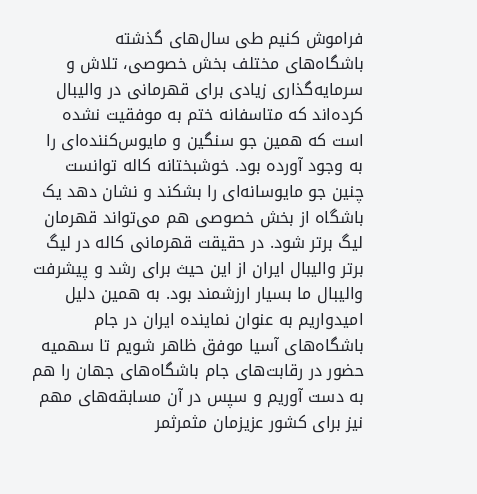فراموش کنیم طی سال‌های گذشته باشگاه‌های مختلف بخش خصوصی، تلاش و سرمایه‌گذاری زیادی برای قهرمانی در والیبال کرده‌اند که متاسفانه ختم به موفقیت نشده است که همین جو سنگین و مایوس‌کننده‌ای را به وجود آورده بود. خوشبختانه کاله توانست چنین جو مایوسانه‌ای را بشکند و نشان دهد یک باشگاه از بخش خصوصی هم می‌تواند قهرمان لیگ برتر شود. در حقیقت قهرمانی کاله در لیگ برتر والیبال ایران از این حیث برای رشد و پیشرفت والیبال ما بسیار ارزشمند بود. به همین دلیل امیدواریم به عنوان نماینده ایران در جام باشگاه‌های آسیا موفق ظاهر شویم تا سهمیه حضور در رقابت‌های جام باشگاه‌های جهان را هم به دست آوریم و سپس در آن مسابقه‌های مهم نیز برای کشور عزیزمان مثمرثمر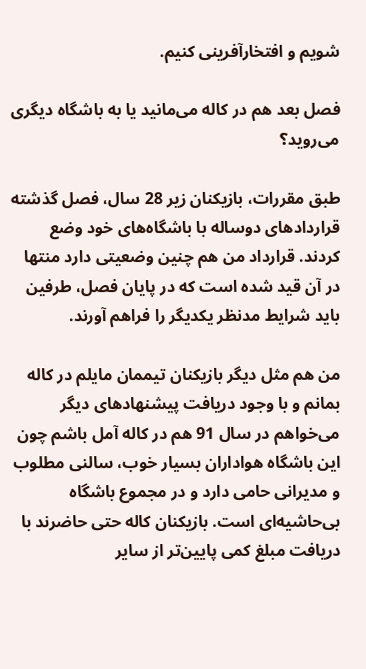شویم و افتخار‌آفرینی کنیم.

فصل بعد هم در کاله می‌مانید یا به باشگاه دیگری می‌روید؟

طبق مقررات، بازیکنان زیر 28 سال، فصل گذشته قراردادهای دوساله با باشگاه‌های خود وضع کردند. قرارداد من هم چنین وضعیتی دارد منتها در آن قید شده است که در پایان فصل، طرفین باید شرایط مدنظر یکدیگر را فراهم آورند.

من هم مثل دیگر بازیکنان تیممان مایلم در کاله بمانم و با وجود دریافت پیشنهادهای دیگر می‌خواهم در سال 91 هم در کاله آمل باشم چون این باشگاه هواداران بسیار خوب، سالنی مطلوب و مدیرانی حامی دارد و در مجموع باشگاه بی‌حاشیه‌ای است. بازیکنان کاله حتی حاضرند با دریافت مبلغ کمی پایین‌تر از سایر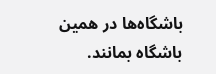باشگاه‌ها در همین باشگاه بمانند.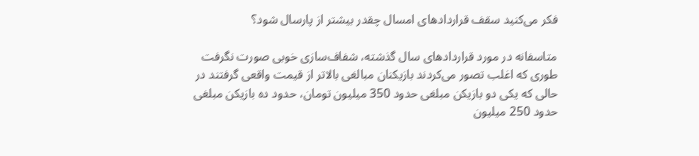فکر می‌کنید سقف قراردادهای امسال چقدر بیشتر از پارسال شود؟

متاسفانه در مورد قراردادهای سال گذشته، شفاف‌سازی خوبی صورت نگرفت طوری که اغلب تصور می‌کردند بازیکنان مبالغی بالاتر از قیمت واقعی گرفتند در حالی که یکی دو بازیکن مبلغی حدود 350 میلیون تومان، حدود ده بازیکن مبلغی حدود 250 میلیون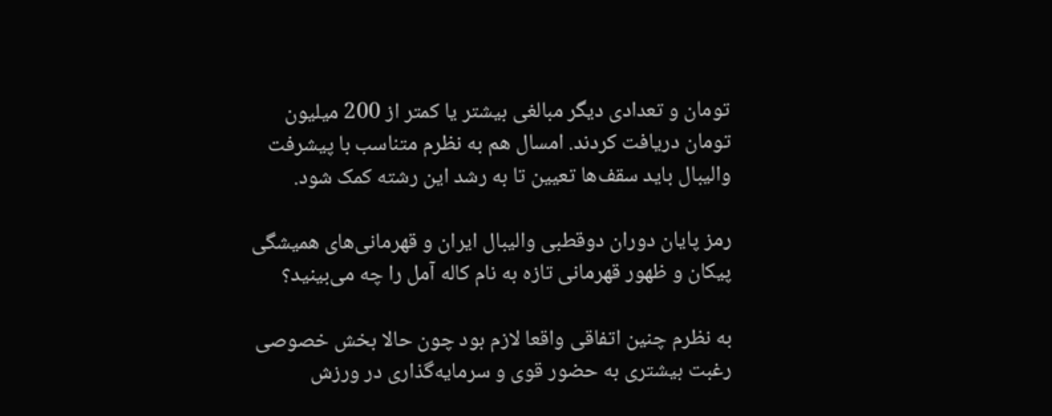تومان و تعدادی دیگر مبالغی بیشتر یا کمتر از 200 میلیون تومان دریافت کردند. امسال هم به نظرم متناسب با پیشرفت والیبال باید سقف‌ها تعیین تا به رشد این رشته کمک شود.

رمز پایان دوران دوقطبی والیبال ایران و قهرمانی‌های همیشگی پیکان و ظهور قهرمانی تازه به نام کاله آمل را چه می‌بینید؟

به نظرم چنین اتفاقی واقعا لازم بود چون حالا بخش خصوصی رغبت بیشتری به حضور قوی و سرمایه‌گذاری در ورزش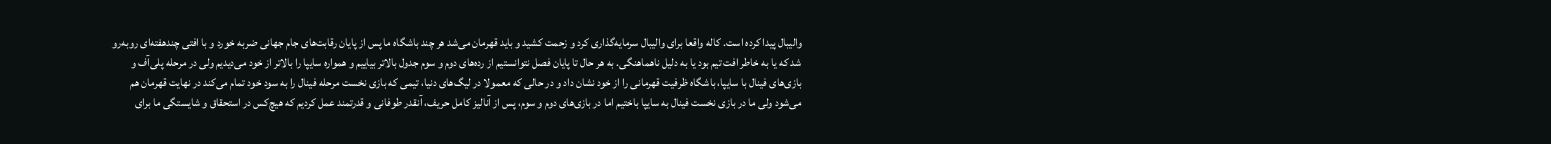والیبال پیدا کرده است. کاله واقعا برای والیبال سرمایه‌گذاری کرد و زحمت کشید و باید قهرمان می‌شد هر چند باشگاه ما پس از پایان رقابت‌های جام جهانی ضربه خورد و با افتی چندهفته‌ای روبه‌رو شد که یا به خاطر افت تیم بود یا به دلیل ناهماهنگی‌. به هر حال تا پایان فصل نتوانستیم از رده‌های دوم و سوم جدول بالاتر بیاییم و همواره سایپا را بالاتر از خود می‌دیدیم ولی در مرحله پلی‌آف و بازی‌های فینال با سایپا، باشگاه ظرفیت قهرمانی را از خود نشان داد و در حالی که معمولا در لیگ‌های دنیا، تیمی که بازی نخست مرحله فینال را به سود خود تمام می‌کند در نهایت قهرمان هم می‌شود ولی ما در بازی نخست فینال به سایپا باختیم اما در بازی‌های دوم و سوم، پس از آنالیز کامل حریف، آنقدر طوفانی و قدرتمند عمل کردیم که هیچ‌کس در استحقاق و شایستگی ما برای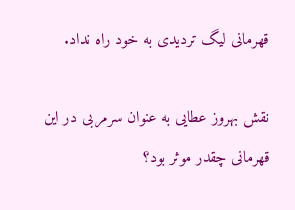قهرمانی لیگ تردیدی به خود راه نداد.

نقش بهروز عطایی به عنوان سرمربی در این قهرمانی چقدر موثر بود؟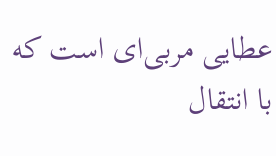عطایی مربی‌ای است که با انتقال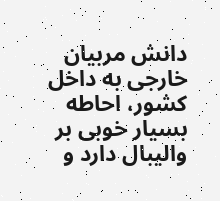دانش مربیان خارجی به داخل کشور، احاطه بسیار خوبی بر والیبال دارد و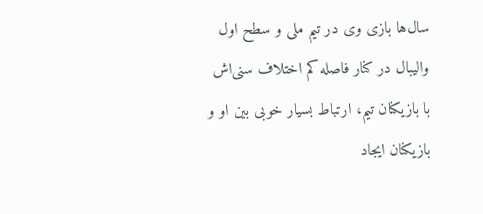سال‌ها بازی وی در تیم ملی و سطح اول والیبال در کنار فاصله کم اختلاف سنی‌اش با بازیکنان تیم، ارتباط بسیار خوبی بین او و بازیکنان ایجاد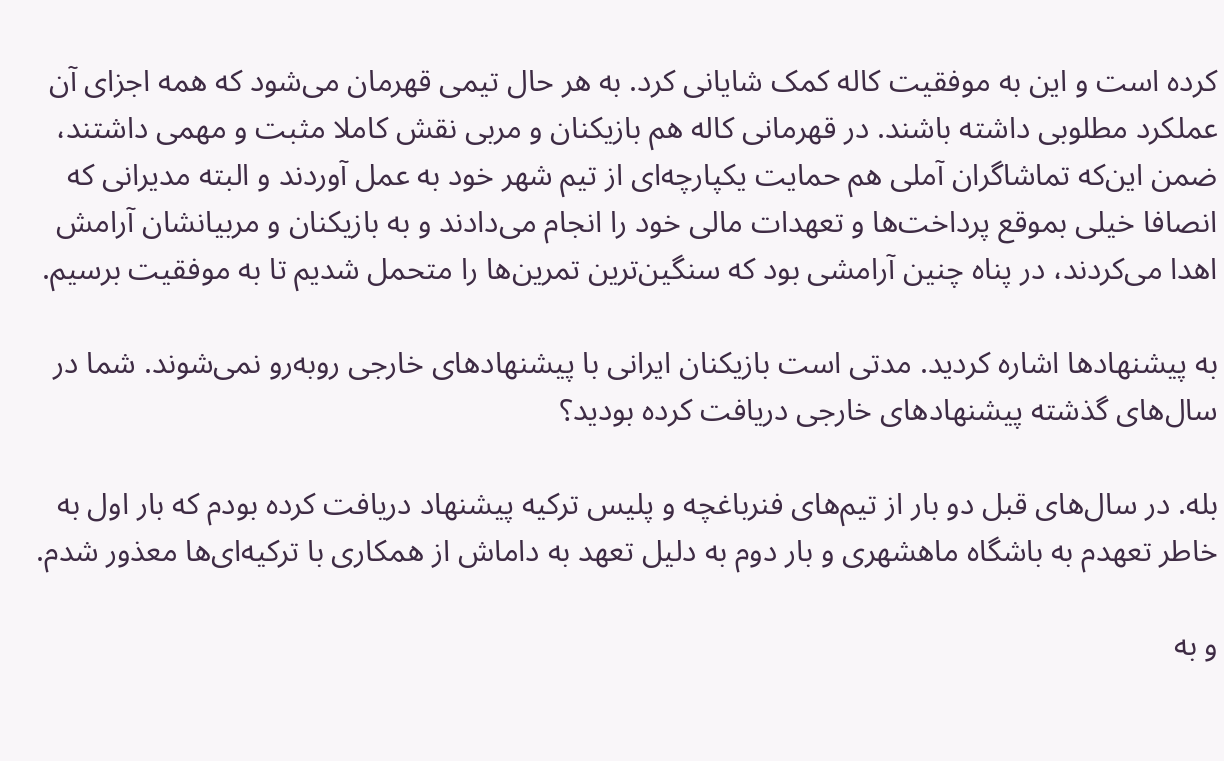کرده است و این به موفقیت کاله کمک شایانی کرد. به هر حال تیمی قهرمان می‌شود که همه اجزای آن عملکرد مطلوبی داشته باشند. در قهرمانی کاله هم بازیکنان و مربی نقش کاملا مثبت و مهمی داشتند، ضمن این‌که تماشاگران آملی هم حمایت یکپارچه‌ای از تیم شهر خود به عمل آوردند و البته مدیرانی که انصافا خیلی بموقع پرداخت‌ها و تعهدات مالی خود را انجام می‌دادند و به بازیکنان و مربیانشان آرامش اهدا می‌کردند، در پناه چنین آرامشی بود که سنگین‌ترین تمرین‌‌ها را متحمل شدیم تا به موفقیت برسیم.

به پیشنهاد‌ها اشاره کردید. مدتی است بازیکنان ایرانی با پیشنهادهای خارجی روبه‌رو نمی‌شوند. شما در سال‌های گذشته پیشنهادهای خارجی دریافت کرده بودید؟

بله. در سال‌های قبل دو بار از تیم‌های فنرباغچه و پلیس ترکیه پیشنهاد دریافت کرده بودم که بار اول به خاطر تعهدم به باشگاه ماهشهری و بار دوم به دلیل تعهد به داماش از همکاری با ترکیه‌ای‌ها معذور شدم.

و به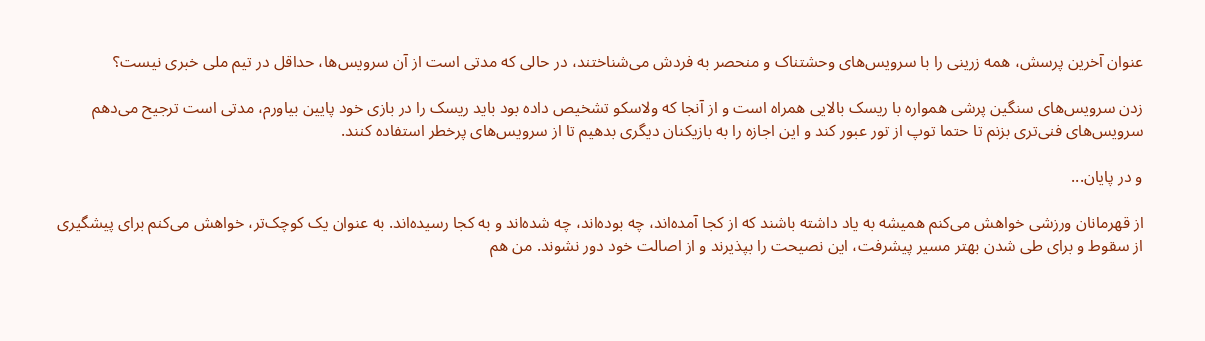عنوان آخرین پرسش، همه زرینی را با سرویس‌های وحشتناک و منحصر به فردش می‌شناختند، در حالی که مدتی است از آن سرویس‌ها، حداقل در تیم ملی خبری نیست؟

زدن سرویس‌های سنگین پرشی همواره با ریسک‌ بالایی همراه است و از آنجا که ولاسکو تشخیص داده بود باید ریسک را در بازی خود پایین بیاورم، مدتی است ترجیح می‌دهم سرویس‌های فنی‌تری بزنم تا حتما توپ از تور عبور کند و این اجازه را به بازیکنان دیگری بدهیم تا از سرویس‌های پرخطر استفاده کنند.

و در پایان...

از قهرمانان ورزشی خواهش می‌کنم همیشه به یاد داشته باشند که از کجا آمده‌اند، چه بوده‌اند، چه شده‌اند و به کجا رسیده‌اند. به عنوان یک کوچک‌تر، خواهش می‌کنم برای پیشگیری از سقوط و برای طی شدن بهتر مسیر پیشرفت،‌ این نصیحت را بپذیرند و از اصالت خود دور نشوند. من هم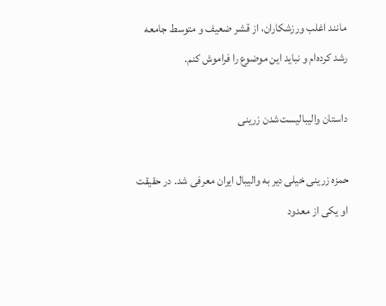مانند اغلب ورزشکاران، از قشر ضعیف و متوسط جامعه رشد کرده‌ام و نباید این موضوع را فراموش کنم.

داستان والیبالیست‌شدن زرینی

حمزه زرینی خیلی دیر به والیبال ایران معرفی شد. در حقیقت او یکی از معدود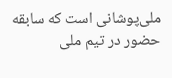ملی‌پوشانی است که سابقه حضور در تیم ملی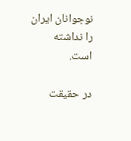نوجوانان ایران را نداشته است.

در حقیقت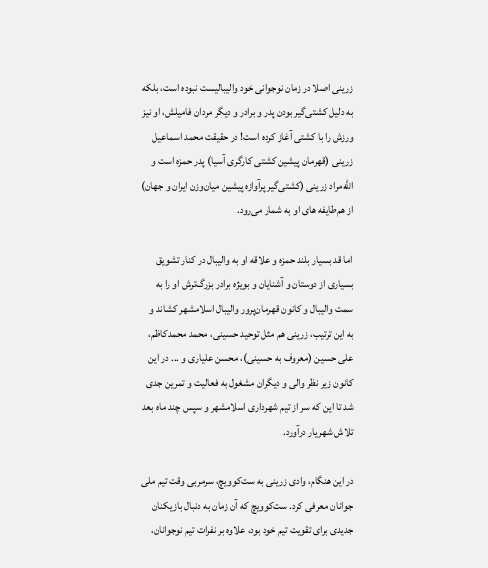زرینی اصلا در زمان نوجوانی خود والیبالیست نبوده است، بلکه به دلیل کشتی‌گیر‌ بودن پدر و برادر و دیگر مردان فامیلش، او نیز ورزش را با کشتی آغاز کرده است! در حقیقت محمد اسماعیل زرینی (قهرمان پیشین کشتی‌ کارگری آسیا) پدر حمزه است و الله‌مراد زرینی (کشتی‌گیر پرآوازه پیشین میان‌وزن ایران و جهان) از هم‌طایفه های او به شمار می‌رود.

اما قد بسیار بلند حمزه و علاقه او به والیبال در کنار تشویق بسیاری از دوستان و آشنایان و بویژه برادر بزرگ‌ترش او را به سمت والیبال و کانون قهرمان‌پرور والیبال اسلامشهر کشاند و به این ترتیب، زرینی هم مثل توحید حسینی، محمد محمدکاظم، علی حسین (معروف به حسینی)، محسن علیاری و ... در این کانون زیر نظر والی و دیگران مشغول به فعالیت و تمرین جدی شد تا این که سر از تیم شهرداری اسلامشهر و سپس چند ماه بعد تلاش شهریار درآورد.

در این هنگام، وادی زرینی به ست‌کوویچ، سرمربی وقت تیم ملی جوانان معرفی کرد. ست‌کوویچ که آن زمان به دنبال بازیکنان جدیدی برای تقویت تیم خود بود، علاوه بر نفرات تیم نوجوانان،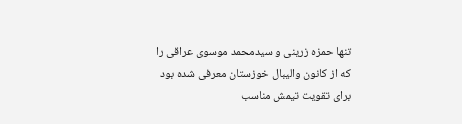تنها حمزه زرینی و سیدمحمد موسوی عراقی را که از کانون والیبال خوزستان معرفی شده بود برای تقویت تیمش مناسب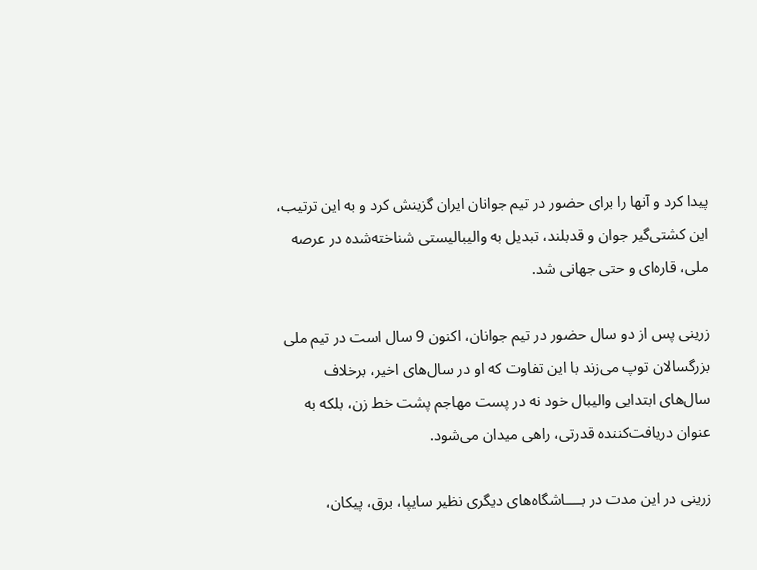پیدا کرد و آنها را برای حضور در تیم جوانان ایران گزینش کرد و به این ترتیب، این کشتی‌گیر جوان و قدبلند، تبدیل به والیبالیستی شناخته‌شده در عرصه ملی، قاره‌ای و حتی جهانی شد.

زرینی پس از دو سال حضور در تیم جوانان، اکنون 9 سال است در تیم ملی بزرگسالان توپ می‌زند با این تفاوت که او در سال‌های اخیر، برخلاف سال‌های ابتدایی والیبال خود نه در پست مهاجم پشت خط زن، بلکه به عنوان دریافت‌کننده قدرتی، راهی میدان می‌شود.

زرینی در این مدت در بــــاشگاه‌های دیگری نظیر سایپا، برق، پیکان،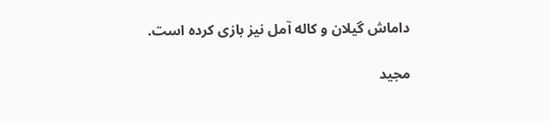داماش گیلان و کاله آمل نیز بازی کرده است.

مجید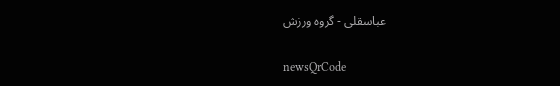عباسقلی - گروه ورزش

newsQrCode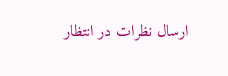ارسال نظرات در انتظار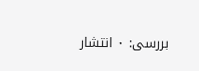بررسی: ۰ انتشار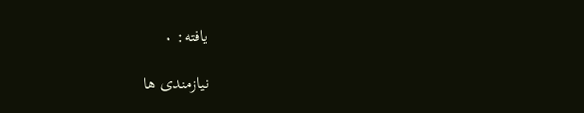یافته: ۰

نیازمندی ها